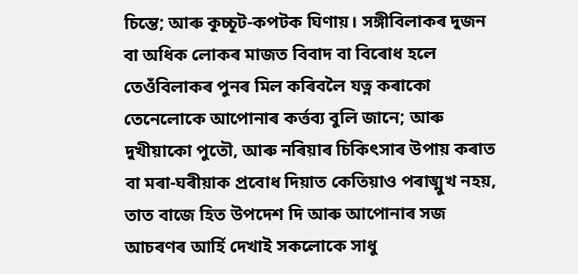চিন্তে; আৰু কূচ্চূট-কপটক ঘিণায়। সঙ্গীবিলাকৰ দুজন বা অধিক লোকৰ মাজত বিবাদ বা বিৰোধ হলে তেওঁবিলাকৰ পুনৰ মিল কৰিবলৈ যত্ন কৰাকো তেনেলোকে আপোনাৰ কৰ্ত্তব্য বুলি জানে; আৰু দুখীয়াকো পুতৌ, আৰু নৰিয়াৰ চিকিৎসাৰ উপায় কৰাত বা মৰা-ঘৰীয়াক প্ৰবোধ দিয়াত কেতিয়াও পৰাঙ্মুখ নহয়, তাত বাজে হিত উপদেশ দি আৰু আপোনাৰ সজ আচৰণৰ আৰ্হি দেখাই সকলোকে সাধু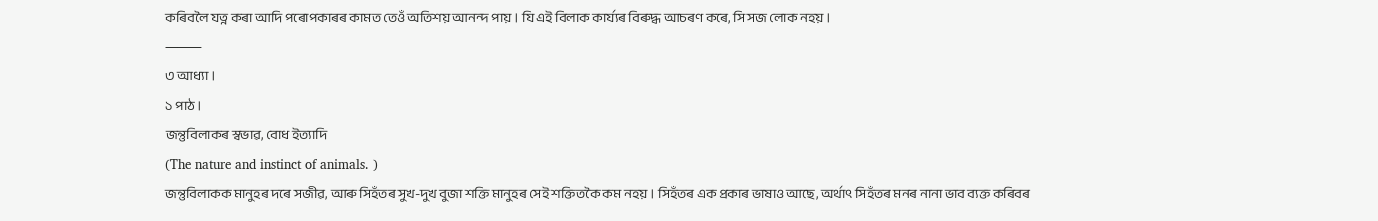কৰিবলৈ যত্ন কৰা আদি পৰোপকাৰৰ কামত তেওঁ অতিশয় আনন্দ পায়। যি এই বিলাক কাৰ্য্যৰ বিৰুদ্ধ আচৰণ কৰে, সি সজ লোক নহয়।
⸻
৩ আধ্যা।
১ পাঠ।
জন্তুবিলাকৰ স্বভাৱ, বোধ ইত্যাদি
(The nature and instinct of animals. )
জন্তুবিলাকক মানুহৰ দৰে সজীৱ, আৰু সিহঁতৰ সুখ-দুখ বুজা শক্তি মানুহৰ সেই শক্তিতকৈ কম নহয়। সিহঁতৰ এক প্ৰকাৰ ভাষাও আছে, অৰ্থাৎ সিহঁতৰ মনৰ নানা ভাব ব্যক্ত কৰিবৰ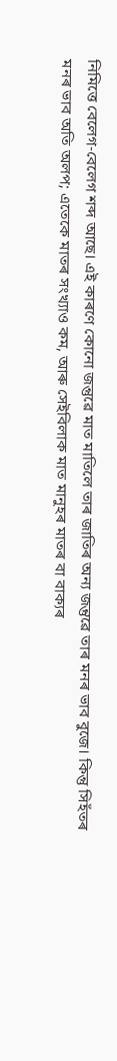নিমিত্তে বেলেগ-বেলেগ শব্দ আছে। এই কাৰণে কোনো জন্তুৱে মাত মাতিলে তাৰ জাতিৰ অন্য জন্তুৱে তাৰ মনৰ ভাব বুজে। কিন্তু সিহঁতৰ মনৰ ভাব অতি অলপ; এতেকে মাতৰ সংখ্যাও কম, আৰু সেইবিলাক মাত মানুহৰ মাতৰ বা বাক্যৰ